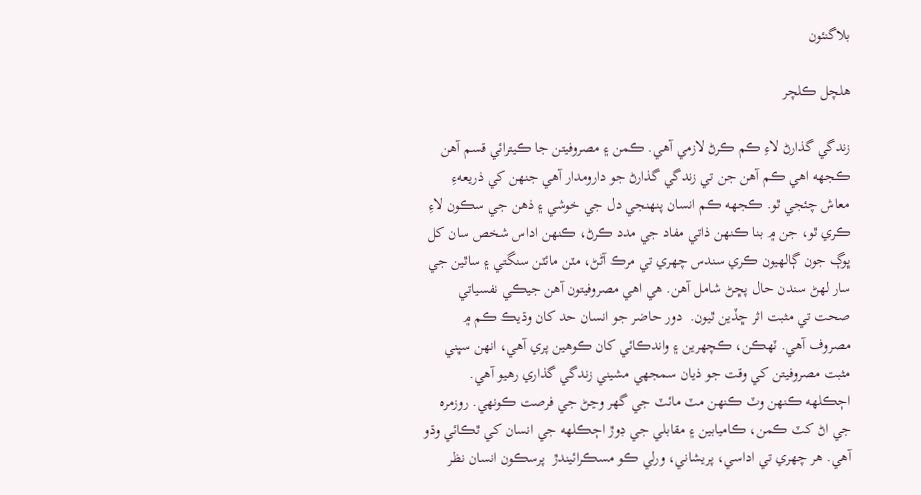بلاگنئون

هلچل ڪلچر

زندگي گذارڻ لاءِ ڪم ڪرڻ لازمي آھي. ڪمن ۽ مصروفيتن جا ڪيترائي قسم آھن ڪجھه اھي ڪم آھن جن تي زندگي گذارڻ جو دارومدار آھي جنھن کي ذريعهءِ معاش چئجي ٿو. ڪجھه ڪم انسان پنھنجي دل جي خوشي ۽ ذھن جي سڪون لاءِ ڪري ٿو، جن ۾ بنا ڪنهن ذاتي مفاد جي مدد ڪرڻ، ڪنھن اداس شخص سان کل ڀوڳ جون ڳالھيون ڪري سندس چھري تي مرڪ آڻڻ، مٽن مائٽن سنگتي ۽ ساٿين جي سار لھڻ سندن حال پڇڻ شامل آھن. ھي اھي مصروفيتون آھن جيڪي نفسياتي صحت تي مثبت اثر ڇڏين ٿيون.  دور حاضر جو انسان حد کان وڌيڪ ڪم ۾ مصروف آھي. ٽھڪن، ڪچھرين ۽ واندڪائي کان ڪوهين پري آھي، انھن سڀني مثبت مصروفيتن کي وقت جو ذيان سمجھي مشيني زندگي گذاري رھيو آھي. اڄڪلھه ڪنھن وٽ ڪنھن مٽ مائٽ جي گھر وڃڻ جي فرصت ڪونھي. روزمره جي اڻ کٽ ڪمن، ڪاميابين ۽ مقابلي جي ڊوڙ اڄڪلھه جي انسان کي ٿڪائي وڌو آھي. ھر چھري تي اداسي، پريشاني، ورلي ڪو مسڪرائيندڙ  پرسڪون انسان نظر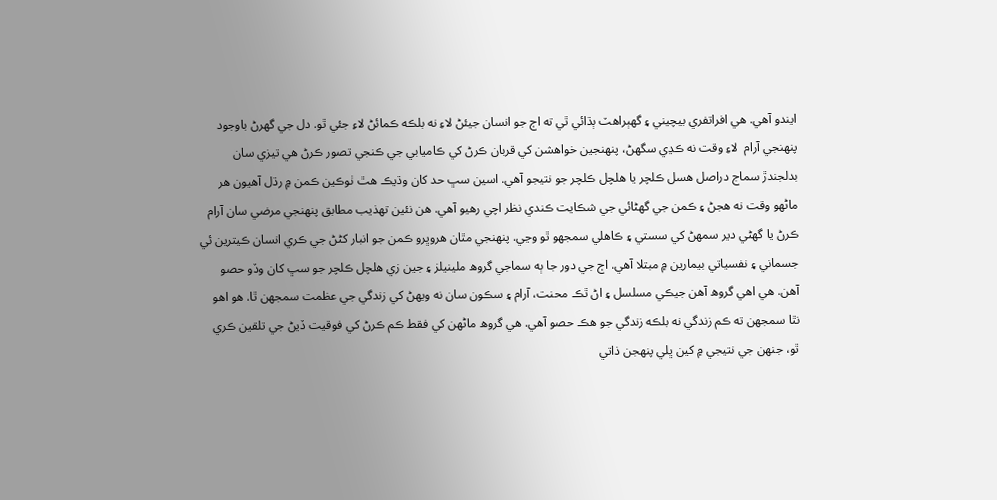ايندو آھي. ھي افراتفري بيچيني ۽ گھٻراھٽ ٻڌائي ٿي ته اڄ جو انسان جيئڻ لاءِ نه بلڪه ڪمائڻ لاءِ جئي ٿو. دل جي گھرڻ باوجود پنھنجي آرام  لاءِ وقت نه ڪڍي سگھڻ، پنھنجين خواھشن کي قربان ڪرڻ کي ڪاميابي جي ڪنجي تصور ڪرڻ ھي تيزي سان بدلجندڙ سماج دراصل ھسل ڪلچر يا ھلچل ڪلچر جو نتيجو آھي. اسين سڀ حد کان وڌيڪ ھٿ ٺوڪين ڪمن ۾ رڌل آھيون ھر ماڻھو وقت نه ھجڻ ۽ ڪمن جي گھڻائي جي شڪايت ڪندي نظر اچي رھيو آھي. ھن نئين تھذيب مطابق پنھنجي مرضي سان آرام ڪرڻ يا گھڻي دير سمھڻ کي سستي ۽ ڪاھلي سمجھو ٿو وڃي. پنھنجي مٿان ھروڀرو ڪمن جو انبار کڻڻ جي ڪري انسان ڪيترين ئي جسماني ۽ نفسياتي بيمارين ۾ مبتلا آھي. اڄ جي دور جا ٻه سماجي گروھ ملينيلز ۽ جين زي ھلچل ڪلچر جو سڀ کان وڏو حصو آھن. ھي اھي گروھ آھن جيڪي مسلسل ۽ اڻ ٿڪ محنت، آرام ۽ سڪون سان نه ويھڻ کي زندگي جي عظمت سمجھن ٿا. ھو اھو نٿا سمجھن ته ڪم زندگي نه بلڪه زندگي جو ھڪ حصو آھي. ھي گروھ ماڻھن کي فقط ڪم ڪرڻ کي فوقيت ڏيڻ جي تلقين ڪري ٿو، جنھن جي نتيجي ۾ کين ڀلي پنھجن ذاتي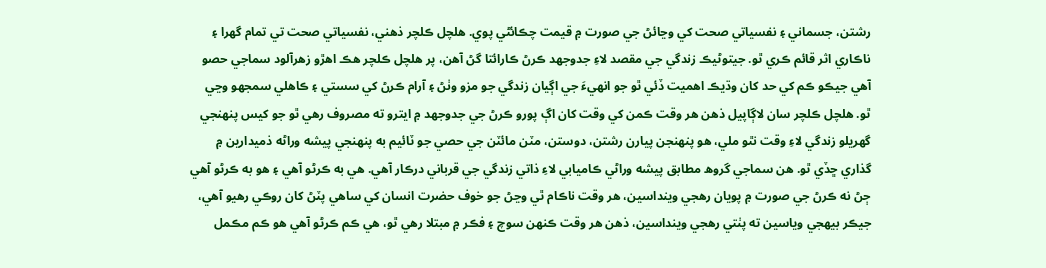رشتن، جسماني ۽ نفسياتي صحت کي وڃائڻ جي صورت ۾ قيمت چڪائڻي پوي. ھلچل ڪلچر ذھني، نفسياتي صحت تي تمام گھرا ۽ ناڪاري اثر قائم ڪري ٿو. جيتوڻيڪ زندگي جي مقصد لاءِ جدوجھد ڪرڻ ڪارائتا گڻ آھن، پر ھلچل ڪلچر ھڪ اھڙو زھرآلود سماجي حصو آھي جيڪو ڪم کي حد کان وڌيڪ اھميت ڏئي ٿو جو انھيءَ جي اڳيان زندگي جو مزو وٺڻ ۽ آرام ڪرڻ کي سستي ۽ ڪاھلي سمجھو وڃي ٿو. ھلچل ڪلچر سان لاڳاپيل ذھن ھر وقت ڪمن کي وقت کان اڳ پورو ڪرڻ جي جدوجھد ۾ ايترو ته مصروف رھي ٿو جو کيس پنھنجي گھريلو زندگي لاءِ وقت نٿو ملي، ھو پنھنجن پيارن رشتن، دوستن، مٽن مائٽن جي حصي جو ٽائيم به پنھنجي پيشه وراڻه ذميدارين ۾ گذاري ڇڏي ٿو. ھن سماجي گروھ مطابق پيشه وراڻي ڪاميابي لاءِ ذاتي زندگي جي قرباني درڪار آھي. ھي به ڪرڻو آھي ۽ ھو به ڪرڻو آھي ڄڻ نه ڪرڻ جي صورت ۾ پويان رھجي وينداسين، ھر وقت ناڪام ٿي وڃڻ جو خوف حضرت انسان کي ساھي پٽڻ کان روڪي رھيو آھي، جيڪر بيھجي وياسين ته پٺتي رھجي وينداسين، ذھن ھر وقت ڪنھن سوچ ۽ فڪر ۾ مبتلا رھي ٿو، ھي ڪم ڪرڻو آھي ھو ڪم مڪمل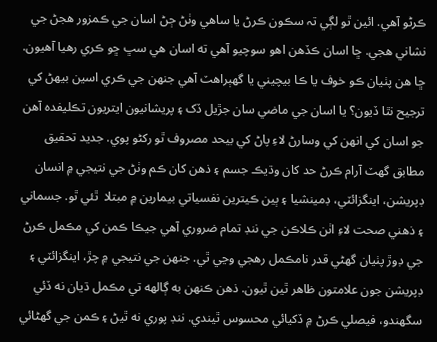ڪرڻو آھي. ائين ٿو لڳي تہ سڪون ڪرڻ يا ساھي وٺڻ ڄڻ اسان جي ڪمزور ھجڻ جي نشاني ھجي. ڇا اسان ڪڏھن اھو سوچيو آھي ته اسان ھي سڀ ڇو ڪري رھيا آھيون. ڇا ھن پٺيان ڪو خوف يا ڪا بيچيني يا گھٻراھٽ آھي جنھن جي ڪري اسين بيھڻ کي ترجيح نٿا ڏيون؟ يا اسان جي ماضي سان جڙيل ڏک ۽ پريشانيون ايتريون تڪليفده آھن جو اسان کي انھن کي وسارڻ لاءِ پاڻ کي بيحد مصروف ٿو رکڻو پوي. جديد تحقيق مطابق گھٽ آرام ڪرڻ حد کان وڌيڪ جسم ۽ ذھن کان ڪم وٺڻ جي نتيجي ۾ انسان ڊپريشن، اينگزائٽي، ڊمينشيا ۽ ٻين ڪيترين نفسياتي بيمارين ۾ مبتلا  ٿئي ٿو. جسماني ۽ ذھني صحت لاءِ اٺن ڪلاڪن جي ننڊ تمام ضروري آھي جيڪا ڪمن کي مڪمل ڪرڻ جي ڊوڙ پٺيان گھڻي قدر نامڪمل رھجي وڃي ٿي. جنھن جي نتيجي ۾ چڙ، اينگزائٽي ۽ ڊپريشن جون علامتون ظاھر ٿين ٿيون. ذھن ڪنھن به ڳالهه تي مڪمل ڌيان نه ڏئي سگھندو، فيصلي ڪرڻ ۾ ڏکيائي محسوس ٿيندي. ننڊ پوري نه ٿيڻ ۽ ڪمن جي گھڻائي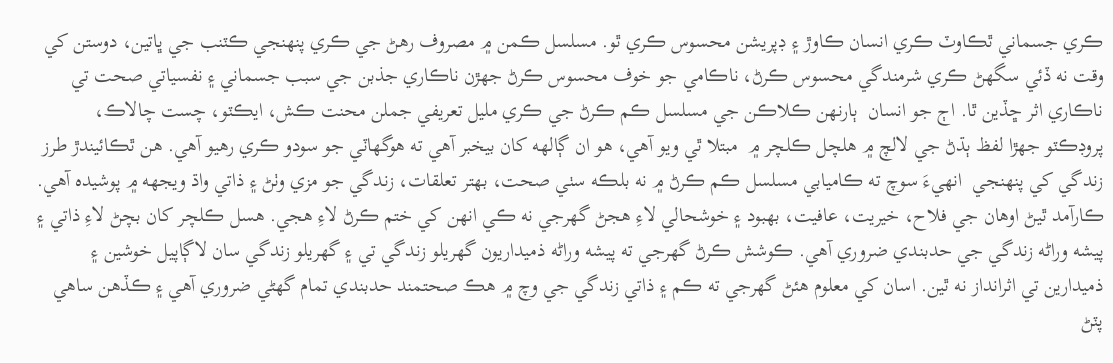ڪري جسماني ٿڪاوٽ ڪري انسان ڪاوڙ ۽ ڊپريشن محسوس ڪري ٿو. مسلسل ڪمن ۾ مصروف رھڻ جي ڪري پنھنجي ڪٽنب جي ڀاتين، دوستن کي وقت نه ڏئي سگھڻ ڪري شرمندگي محسوس ڪرڻ، ناڪامي جو خوف محسوس ڪرڻ جھڙن ناڪاري جذبن جي سبب جسماني ۽ نفسياتي صحت تي ناڪاري اثر ڇڏين ٿا. اڄ جو انسان  ٻارنھن ڪلاڪن جي مسلسل ڪم ڪرڻ جي ڪري مليل تعريفي جملن محنت ڪش، ايڪٽو، چست چالاڪ، پروڊڪٽو جھڙا لفظ ٻڌڻ جي لالچ ۾ ھلچل ڪلچر ۾  مبتلا ٿي ويو آھي، ھو ان ڳالھه کان بيخبر آھي ته ھوگھاٽي جو سودو ڪري رھيو آھي. ھن ٿڪائيندڙ طرز زندگي کي پنھنجي  انھيءَ سوچ ته ڪاميابي مسلسل ڪم ڪرڻ ۾ نه بلڪه سٺي صحت، بھتر تعلقات، زندگي جو مزي وٺڻ ۽ ذاتي واڌ ويجھه ۾ پوشيده آھي. ڪارآمد ٿيڻ اوھان جي فلاح، خيريت، عافيت، بھبود ۽ خوشحالي لاءِ ھجڻ گھرجي نه ڪي انھن کي ختم ڪرڻ لاءِ ھجي. ھسل ڪلچر کان بچڻ لاءِ ذاتي ۽ پيشه وراڻه زندگي جي حدبندي ضروري آھي. ڪوشش ڪرڻ گھرجي ته پيشه وراڻه ذميداريون گھريلو زندگي تي ۽ گھريلو زندگي سان لاڳاپيل خوشين ۽ ذميدارين تي اثرانداز نه ٿين. اسان کي معلوم ھئڻ گھرجي ته ڪم ۽ ذاتي زندگي جي وچ ۾ ھڪ صحتمند حدبندي تمام گھڻي ضروري آھي ۽ ڪڏھن ساھي پٽڻ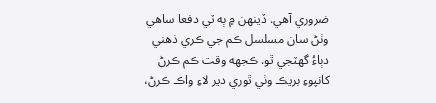ضروري آھي. ڏينھن ۾ ٻه ٽي دفعا ساھي وٺڻ سان مسلسل ڪم جي ڪري ذھني دٻاءُ گھٽجي ٿو. ڪجھه وقت ڪم ڪرڻ کانپوءِ بريڪ وٺي ٿوري دير لاءِ واڪ ڪرڻ،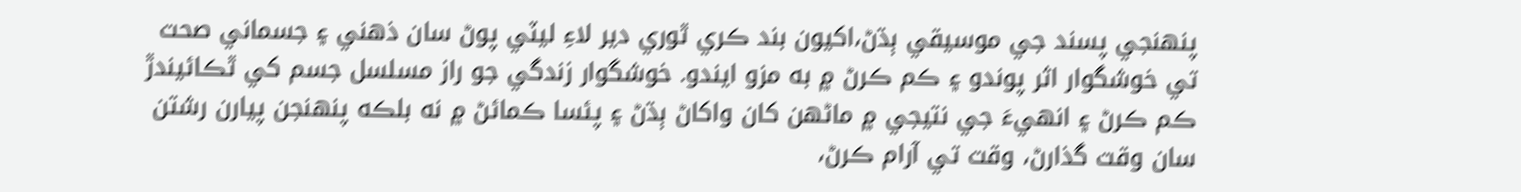پنھنجي پسند جي موسيقي ٻڌڻ،اکيون بند ڪري ٿوري دير لاءِ ليٽي پوڻ سان ذھني ۽ جسماني صحت تي خوشگوار اثر پوندو ۽ ڪم ڪرڻ ۾ به مزو ايندو. خوشگوار زندگي جو راز مسلسل جسم کي ٿڪائيندڙ ڪم ڪرڻ ۽ انھيءَ جي نتيجي ۾ ماڻھن کان واکاڻ ٻڌڻ ۽ پئسا ڪمائڻ ۾ نه بلڪه پنھنجن پيارن رشتن سان وقت گذارڻ، وقت تي آرام ڪرڻ،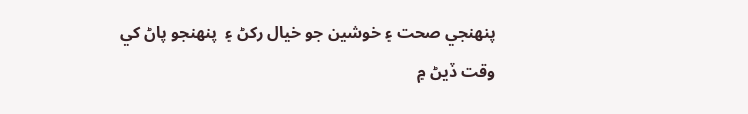پنھنجي صحت ۽ خوشين جو خيال رکڻ ۽  پنھنجو پاڻ کي وقت ڏيڻ ۾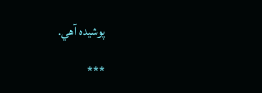پوشيده آھي.

***